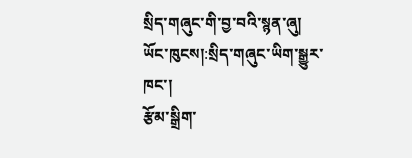སྲིད་གཞུང་གི་བྱ་བའི་སྙན་ཞུ།
ཡོང་ཁུངས།:སྲིད་གཞུང་ཡིག་སྒྱུར་ཁང་།
རྩོམ་སྒྲིག་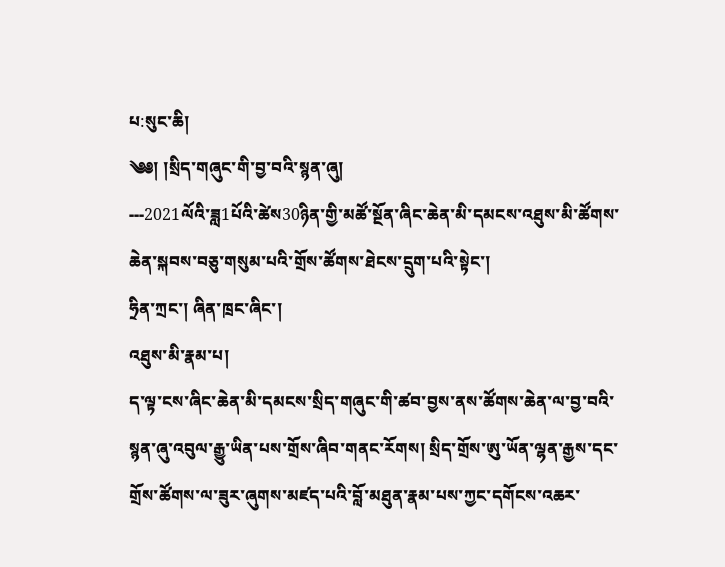པ:སུང་ཆི།
༄༅། །སྲིད་གཞུང་གི་བྱ་བའི་སྙན་ཞུ།
---2021ལོའི་ཟླ1པོའི་ཚེས30ཉིན་གྱི་མཚོ་སྔོན་ཞིང་ཆེན་མི་དམངས་འཐུས་མི་ཚོགས་ཆེན་སྐབས་བཅུ་གསུམ་པའི་གྲོས་ཚོགས་ཐེངས་དྲུག་པའི་སྟེང་།
ཧྲིན་ཀྲང་། ཞིན་ཁྲང་ཞིང་།
འཐུས་མི་རྣམ་པ།
ད་ལྟ་ངས་ཞིང་ཆེན་མི་དམངས་སྲིད་གཞུང་གི་ཚབ་བྱས་ནས་ཚོགས་ཆེན་ལ་བྱ་བའི་སྙན་ཞུ་འབུལ་རྒྱུ་ཡིན་པས་གྲོས་ཞིབ་གནང་རོགས། སྲིད་གྲོས་ཨུ་ཡོན་ལྷན་རྒྱས་དང་གྲོས་ཚོགས་ལ་ཟུར་ཞུགས་མཛད་པའི་བློ་མཐུན་རྣམ་པས་ཀྱང་དགོངས་འཆར་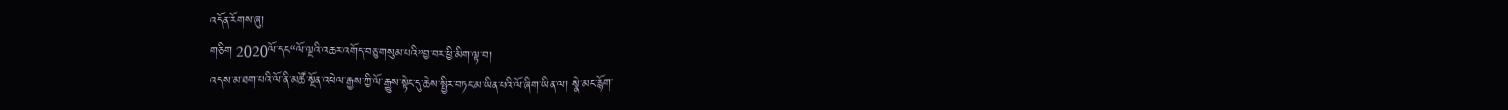འདོན་རོགས་ཞུ།
གཅིག 2020ལོ་དང“ལོ་ལྔའི་འཆར་འགོད་བཅུ་གསུམ་པའི”བྱ་བར་ཕྱི་མིག་ལྟ་བ།
འདས་མ་ཐག་པའི་ལོ་ནི་མཚོ་སྔོན་འཕེལ་རྒྱས་ཀྱི་ལོ་རྒྱུས་སྟེང་དུ་ཆེས་སྤྱིར་བཏང་མ་ཡིན་པའི་ལོ་ཞིག་ཡིན་ལ། སྣེ་མང་རྙོག་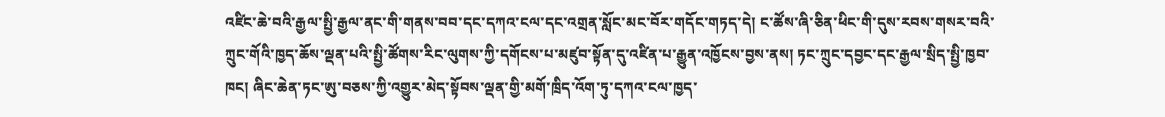འཛིང་ཆེ་བའི་རྒྱལ་སྤྱི་རྒྱལ་ནང་གི་གནས་བབ་དང་དཀའ་ངལ་དང་འགྲན་སློང་མང་བོར་གདོང་གཏད་དེ། ང་ཚོས་ཞི་ཅིན་ཕིང་གི་དུས་རབས་གསར་བའི་ཀྲུང་གོའི་ཁྱད་ཆོས་ལྡན་པའི་སྤྱི་ཚོགས་རིང་ལུགས་ཀྱི་དགོངས་པ་མཛུབ་སྟོན་དུ་འཛིན་པ་རྒྱུན་འཁྱོངས་བྱས་ནས། ཏང་ཀྲུང་དབྱང་དང་རྒྱལ་སྲིད་སྤྱི་ཁྱབ་ཁང། ཞིང་ཆེན་ཏང་ཨུ་བཅས་ཀྱི་འགྱུར་མེད་སྟོབས་ལྡན་གྱི་མགོ་ཁྲིད་འོག་ཏུ་དཀའ་ངལ་ཁྱད་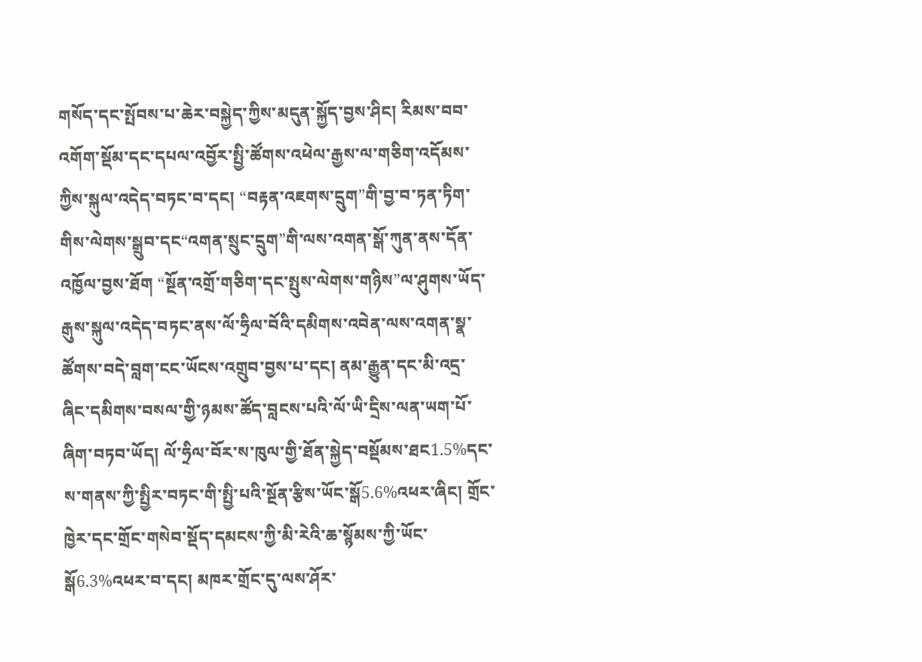གསོད་དང་སྤོབས་པ་ཆེར་བསྐྱེད་ཀྱིས་མདུན་སྐྱོད་བྱས་ཤིང། རིམས་བབ་འགོག་སྡོམ་དང་དཔལ་འབྱོར་སྤྱི་ཚོགས་འཕེལ་རྒྱས་ལ་གཅིག་འདོམས་ཀྱིས་སྐུལ་འདེད་བཏང་བ་དང། “བརྟན་འཇགས་དྲུག”གི་བྱ་བ་ཏན་ཏིག་གིས་ལེགས་སྒྲུབ་དང“འགན་སྲུང་དྲུག”གི་ལས་འགན་སྒོ་ཀུན་ནས་དོན་འཁྱོལ་བྱས་ཐོག “སྔོན་འགྲོ་གཅིག་དང་སྤུས་ལེགས་གཉིས”ལ་ཤུགས་ཡོད་རྒུས་སྐུལ་འདེད་བཏང་ནས་ལོ་ཧྲིལ་བོའི་དམིགས་འབེན་ལས་འགན་སྣ་ཚོགས་བདེ་བླག་ངང་ཡོངས་འགྲུབ་བྱས་པ་དང། ནམ་རྒྱུན་དང་མི་འདྲ་ཞིང་དམིགས་བསལ་གྱི་ཉམས་ཚོད་བླངས་པའི་ལོ་ཡི་དྲིས་ལན་ཡག་པོ་ཞིག་བཏབ་ཡོད། ལོ་ཧྲིལ་བོར་ས་ཁུལ་གྱི་ཐོན་སྐྱེད་བསྡོམས་ཐང1.5%དང་ས་གནས་ཀྱི་སྤྱིར་བཏང་གི་སྤྱི་པའི་སྔོན་རྩིས་ཡོང་སྒོ5.6%འཕར་ཞིང། གྲོང་ཁྱེར་དང་གྲོང་གསེབ་སྡོད་དམངས་ཀྱི་མི་རེའི་ཆ་སྙོམས་ཀྱི་ཡོང་སྒོ6.3%འཕར་བ་དང། མཁར་གྲོང་དུ་ལས་ཤོར་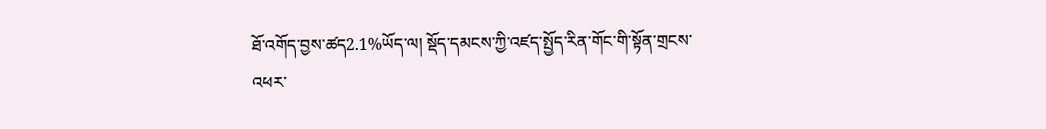ཐོ་འགོད་བྱས་ཚད2.1%ཡོད་ལ། སྡོད་དམངས་ཀྱི་འཛད་སྤྱོད་རིན་གོང་གི་སྟོན་གྲངས་འཕར་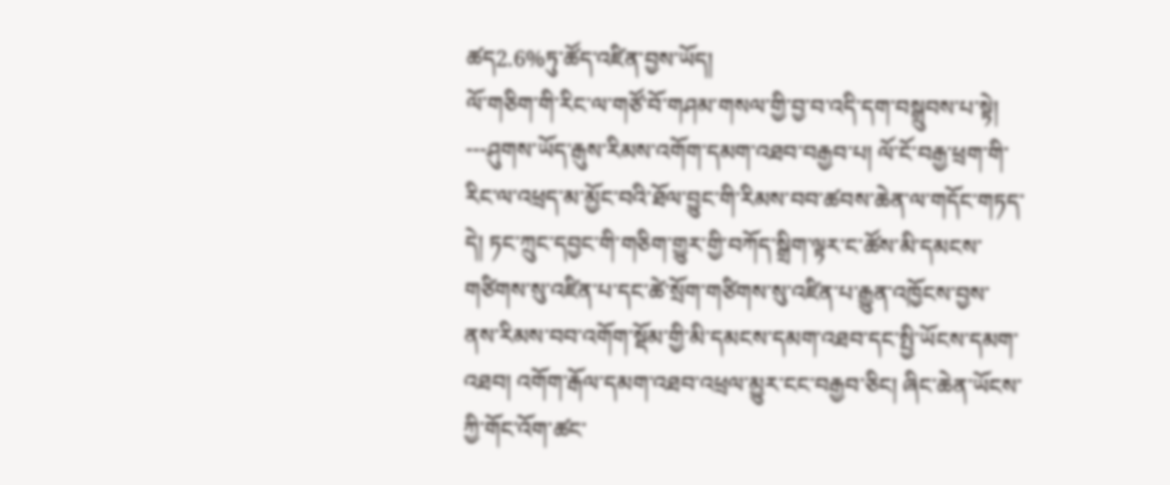ཚད2.6%ཏུ་ཚོད་འཛིན་བྱས་ཡོད།
ལོ་གཅིག་གི་རིང་ལ་གཙོ་བོ་གཤམ་གསལ་གྱི་བྱ་བ་འདི་དག་བསྒྲུབས་པ་སྟེ།
---ཤུགས་ཡོད་རྒུས་རིམས་འགོག་དམག་འཐབ་བརྒྱབ་པ། ལོ་ངོ་བརྒྱ་ཕྲག་གི་རིང་ལ་འཕྲད་མ་མྱོང་བའི་ཐོལ་བྱུང་གི་རིམས་བབ་ཚབས་ཆེན་ལ་གདོང་གཏད་དེ། ཏང་ཀྲུང་དབྱང་གི་གཅིག་གྱུར་གྱི་བཀོད་སྒྲིག་ལྟར་ང་ཚོས་མི་དམངས་གཙིགས་སུ་འཛིན་པ་དང་ཚེ་སྲོག་གཙིགས་སུ་འཛིན་པ་རྒྱུན་འཁྱོངས་བྱས་ནས་རིམས་བབ་འགོག་སྡོམ་གྱི་མི་དམངས་དམག་འཐབ་དང་སྤྱི་ཡོངས་དམག་འཐབ། འགོག་རྒོལ་དམག་འཐབ་འཕྲལ་མྱུར་ངང་བརྒྱབ་ཅིང། ཞིང་ཆེན་ཡོངས་ཀྱི་གོང་འོག་ཚང་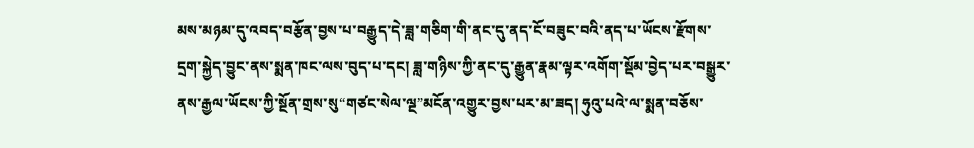མས་མཉམ་དུ་འབད་བརྩོན་བྱས་པ་བརྒྱུད་དེ་ཟླ་གཅིག་གི་ནང་དུ་ནད་ངོ་བཟུང་བའི་ནད་པ་ཡོངས་རྫོགས་དྲག་སྐྱེད་བྱུང་ནས་སྨན་ཁང་ལས་བུད་པ་དང། ཟླ་གཉིས་ཀྱི་ནང་དུ་རྒྱུན་རྣམ་ལྟར་འགོག་སྡོམ་བྱེད་པར་བསྒྱུར་ནས་རྒྱལ་ཡོངས་ཀྱི་སྔོན་གྲས་སུ“གཙང་སེལ་ལྔ”མངོན་འགྱུར་བྱས་པར་མ་ཟད། ཧུའུ་པའེ་ལ་སྨན་བཅོས་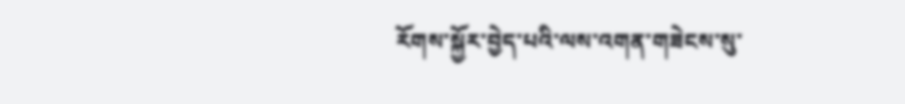རོགས་སྐྱོར་བྱེད་པའི་ལས་འགན་གཟེངས་སུ་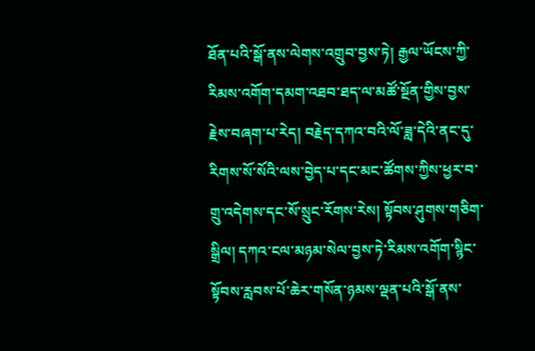ཐོན་པའི་སྒོ་ནས་ལེགས་འགྲུབ་བྱས་ཏེ། རྒྱལ་ཡོངས་ཀྱི་རིམས་འགོག་དམག་འཐབ་ཐད་ལ་མཚོ་སྔོན་གྱིས་བྱས་རྗེས་བཞག་པ་རེད། བརྗེད་དཀའ་བའི་ལོ་ཟླ་དེའི་ནང་དུ་རིགས་སོ་སོའི་ལས་བྱེད་པ་དང་མང་ཚོགས་ཀྱིས་ཕྱར་བ་གྲུ་འདེགས་དང་སོ་སྲུང་རོགས་རེས། སྟོབས་ཤུགས་གཅིག་སྒྲིལ། དཀའ་ངལ་མཉམ་སེལ་བྱས་ཏེ་རིམས་འགོག་སྙིང་སྟོབས་རླབས་པོ་ཆེར་གསོན་ཉམས་ལྡན་པའི་སྒོ་ནས་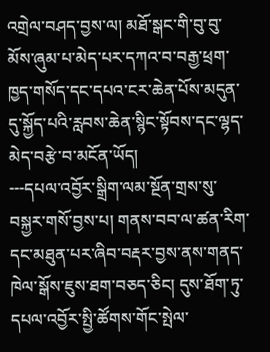འགྲེལ་བཤད་བྱས་ལ། མཐོ་སྒང་གི་བུ་བུ་མོས་ཞུམ་པ་མེད་པར་དཀའ་བ་བརྒྱ་ཕྲག་ཁྱད་གསོད་དང་དཔའ་ངར་ཆེན་པོས་མདུན་དུ་སྐྱོད་པའི་རླབས་ཆེན་སྙིང་སྟོབས་དང་ལྷད་མེད་བརྩེ་བ་མངོན་ཡོད།
---དཔལ་འབྱོར་སྒྲིག་ལམ་སྔོན་གྲས་སུ་བསྐྱར་གསོ་བྱས་པ། གནས་བབ་ལ་ཚན་རིག་དང་མཐུན་པར་ཞིབ་བརྡར་བྱས་ནས་གནད་ཁེལ་སྒོས་ཇུས་ཐག་བཅད་ཅིང། དུས་ཐོག་ཏུ་དཔལ་འབྱོར་སྤྱི་ཚོགས་གོང་སྤེལ་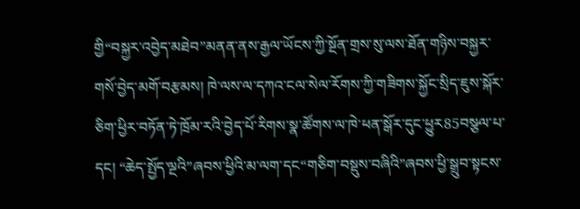གྱི“བསྐྱར་འབྱེད་མཐེབ”མནན་ནས་རྒྱལ་ཡོངས་ཀྱི་སྔོན་གྲས་སུ་ལས་ཐོན་གཉིས་བསྐྱར་གསོ་བྱེད་མགོ་བརྩམས། ཁེ་ལས་ལ་དཀའ་ངལ་སེལ་རོགས་ཀྱི་གཟིགས་སྐྱོང་སྲིད་ཇུས་སྐོར་ཅིག་ཕྱིར་བཏོན་ཏེ་ཁྲོམ་རའི་བྱེད་པོ་རིགས་སྣ་ཚོགས་ལ་ཁེ་ཕན་སྒོར་དུང་ཕྱུར85བསྩལ་པ་དང། “ཆེད་སྤྱོད་ལྔའི”ཞབས་ཕྱིའི་མ་ལག་དང“གཅིག་བསྡུས་བཞིའི”ཞབས་ཕྱི་སྒྲུབ་སྟངས་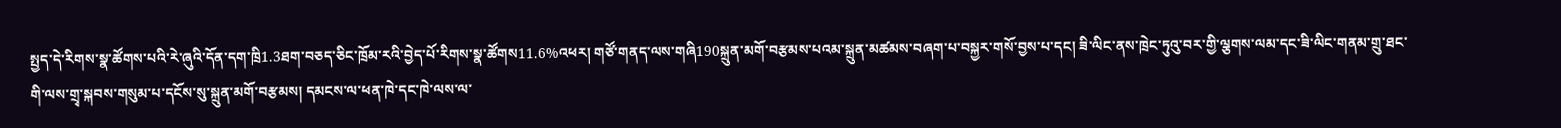སྤྱད་དེ་རིགས་སྣ་ཚོགས་པའི་རེ་ཞུའི་དོན་དག་ཁྲི1.3ཐག་བཅད་ཅིང་ཁྲོམ་རའི་བྱེད་པོ་རིགས་སྣ་ཚོགས11.6%འཕར། གཙོ་གནད་ལས་གཞི190སྐྲུན་མགོ་བརྩམས་པའམ་སྐྲུན་མཚམས་བཞག་པ་བསྐྱར་གསོ་བྱས་པ་དང། ཟི་ལིང་ནས་ཁྲེང་ཏུའུ་བར་གྱི་ལྕགས་ལམ་དང་ཟི་ལིང་གནམ་གྲུ་ཐང་གི་ལས་གྲྭ་སྐབས་གསུམ་པ་དངོས་སུ་སྐྲུན་མགོ་བརྩམས། དམངས་ལ་ཕན་ཁེ་དང་ཁེ་ལས་ལ་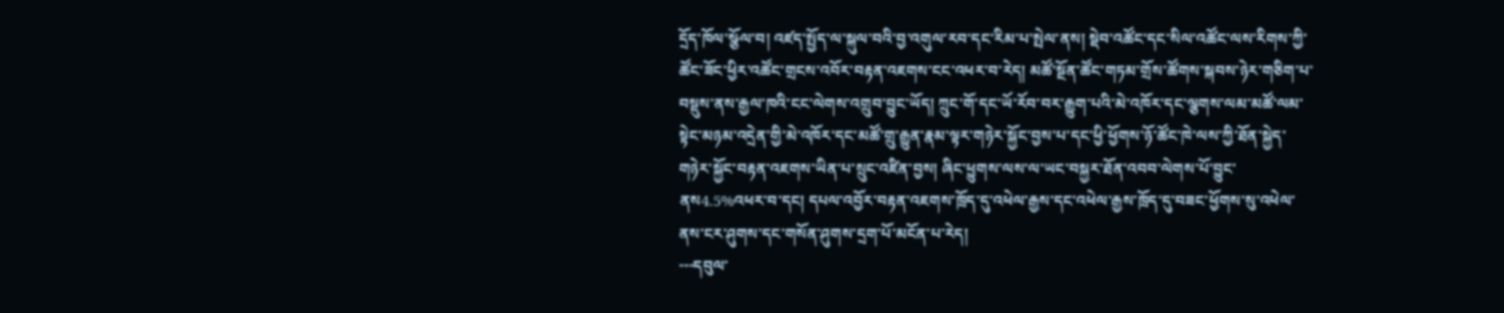དྲོད་ཁོལ་སྩོལ་བ། འཛད་སྤྱོད་ལ་སྐུལ་བའི་བྱ་འགུལ་རབ་དང་རིམ་པ་སྤེལ་ནས། སྡེབ་འཚོང་དང་སིལ་འཚོང་ལས་རིགས་ཀྱི་ཚོང་ཟོང་ཕྱིར་འཚོང་གྲངས་འབོར་བརྟན་འཇགས་ངང་འཕར་བ་རེད། མཚོ་སྔོན་ཚོང་གཏམ་གྲོས་ཚོགས་སྐབས་ཉེར་གཅིག་པ་བསྡུས་ནས་རྒྱལ་ཁའི་ངང་ལེགས་འགྲུབ་བྱུང་ཡོད། ཀྲུང་གོ་དང་ཡོ་རོབ་བར་རྒྱུག་པའི་མེ་འཁོར་དང་ལྕགས་ལམ་མཚོ་ལམ་སྟེང་མཉམ་འདྲེན་གྱི་མེ་འཁོར་དང་མཚོ་གྲུ་རྒྱུན་རྣམ་ལྟར་གཉེར་སྐྱོང་བྱས་པ་དང་ཕྱི་ཕྱོགས་ཉོ་ཚོང་ཁེ་ལས་ཀྱི་ཐོན་སྐྱེད་གཉེར་སྐྱོང་བརྟན་འཇགས་ཡིན་པ་སྲུང་འཛིན་བྱས། ཞིང་ཕྱུགས་ལས་ལ་ཡང་བསྐྱར་ཐོན་འབབ་ལེགས་པོ་བྱུང་ནས4.5%འཕར་བ་དང། དཔལ་འབྱོར་བརྟན་འཇགས་ཁྲོད་དུ་འཕེལ་རྒྱས་དང་འཕེལ་རྒྱས་ཁྲོད་དུ་བཟང་ཕྱོགས་སུ་འཕེལ་ནས་ངར་ཤུགས་དང་གསོན་ཤུགས་དྲག་པོ་མངོན་པ་རེད།
---དབུལ་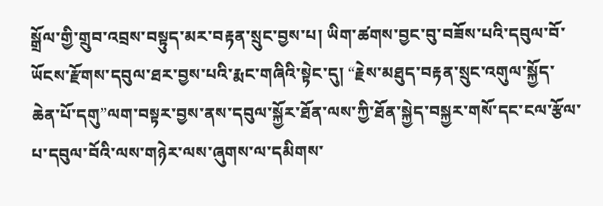སྒྲོལ་གྱི་གྲུབ་འབྲས་བསྟུད་མར་བརྟན་སྲུང་བྱས་པ། ཡིག་ཚགས་བྱང་བུ་བཟོས་པའི་དབུལ་བོ་ཡོངས་རྫོགས་དབུལ་ཐར་བྱས་པའི་རྨང་གཞིའི་སྟེང་དུ། “རྗེས་མཐུད་བརྟན་སྲུང་འགུལ་སྐྱོད་ཆེན་པོ་དགུ”ལག་བསྟར་བྱས་ནས་དབུལ་སྐྱོར་ཐོན་ལས་ཀྱི་ཐོན་སྐྱེད་བསྐྱར་གསོ་དང་ངལ་རྩོལ་པ་དབུལ་བོའི་ལས་གཉེར་ལས་ཞུགས་ལ་དམིགས་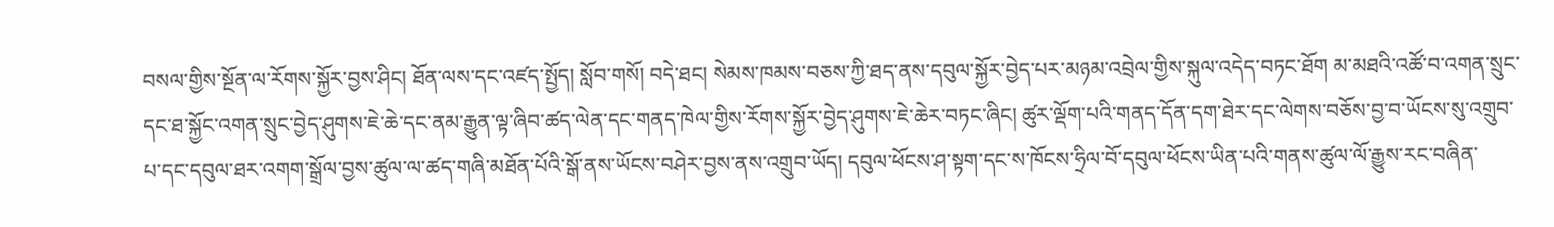བསལ་གྱིས་སྔོན་ལ་རོགས་སྐྱོར་བྱས་ཤིང། ཐོན་ལས་དང་འཛད་སྤྱོད། སློབ་གསོ། བདེ་ཐང། སེམས་ཁམས་བཅས་ཀྱི་ཐད་ནས་དབུལ་སྐྱོར་བྱེད་པར་མཉམ་འབྲེལ་གྱིས་སྐུལ་འདེད་བཏང་ཐོག མ་མཐའི་འཚོ་བ་འགན་སྲུང་དང་ཐ་སྐྱོང་འགན་སྲུང་བྱེད་ཤུགས་ཇེ་ཆེ་དང་ནམ་རྒྱུན་ལྟ་ཞིབ་ཚད་ལེན་དང་གནད་ཁེལ་གྱིས་རོགས་སྐྱོར་བྱེད་ཤུགས་ཇེ་ཆེར་བཏང་ཞིང། ཚུར་ལྡོག་པའི་གནད་དོན་དག་ཐེར་དང་ལེགས་བཅོས་བྱ་བ་ཡོངས་སུ་འགྲུབ་པ་དང་དབུལ་ཐར་འགག་སྒྲོལ་བྱས་ཚུལ་ལ་ཚད་གཞི་མཐོན་པོའི་སྒོ་ནས་ཡོངས་བཤེར་བྱས་ནས་འགྲུབ་ཡོད། དབུལ་ཕོངས་ཤ་སྟག་དང་ས་ཁོངས་ཧྲིལ་བོ་དབུལ་ཕོངས་ཡིན་པའི་གནས་ཚུལ་ལོ་རྒྱུས་རང་བཞིན་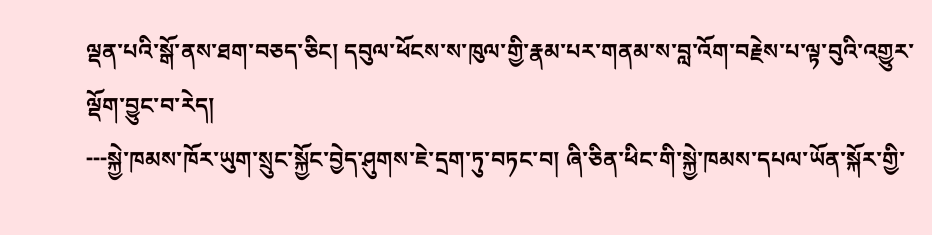ལྡན་པའི་སྒོ་ནས་ཐག་བཅད་ཅིང། དབུལ་ཕོངས་ས་ཁུལ་གྱི་རྣམ་པར་གནམ་ས་བླ་འོག་བརྗེས་པ་ལྟ་བུའི་འགྱུར་ལྡོག་བྱུང་བ་རེད།
---སྐྱེ་ཁམས་ཁོར་ཡུག་སྲུང་སྐྱོང་བྱེད་ཤུགས་ཇེ་དྲག་ཏུ་བཏང་བ། ཞི་ཅིན་ཕིང་གི་སྐྱེ་ཁམས་དཔལ་ཡོན་སྐོར་གྱི་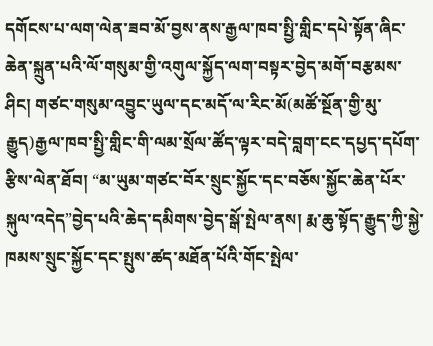དགོངས་པ་ལག་ལེན་ཟབ་མོ་བྱས་ནས་རྒྱལ་ཁབ་སྤྱི་གླིང་དཔེ་སྟོན་ཞིང་ཆེན་སྐྲུན་པའི་ལོ་གསུམ་གྱི་འགུལ་སྐྱོད་ལག་བསྟར་བྱེད་མགོ་བརྩམས་ཤིང། གཙང་གསུམ་འབྱུང་ཡུལ་དང་མདོ་ལ་རིང་མོ(མཚོ་སྔོན་གྱི་མུ་རྒྱུད)རྒྱལ་ཁབ་སྤྱི་གླིང་གི་ལམ་སྲོལ་ཚོད་ལྟར་བདེ་བླག་ངང་དཔྱད་དཔོག་རྩིས་ལེན་ཐོབ། “མ་ཡུམ་གཙང་བོར་སྲུང་སྐྱོང་དང་བཅོས་སྐྱོང་ཆེན་པོར་སྐུལ་འདེད”བྱེད་པའི་ཆེད་དམིགས་བྱེད་སྒོ་སྤེལ་ནས། རྨ་ཆུ་སྟོད་རྒྱུད་ཀྱི་སྐྱེ་ཁམས་སྲུང་སྐྱོང་དང་སྤུས་ཚད་མཐོན་པོའི་གོང་སྤེལ་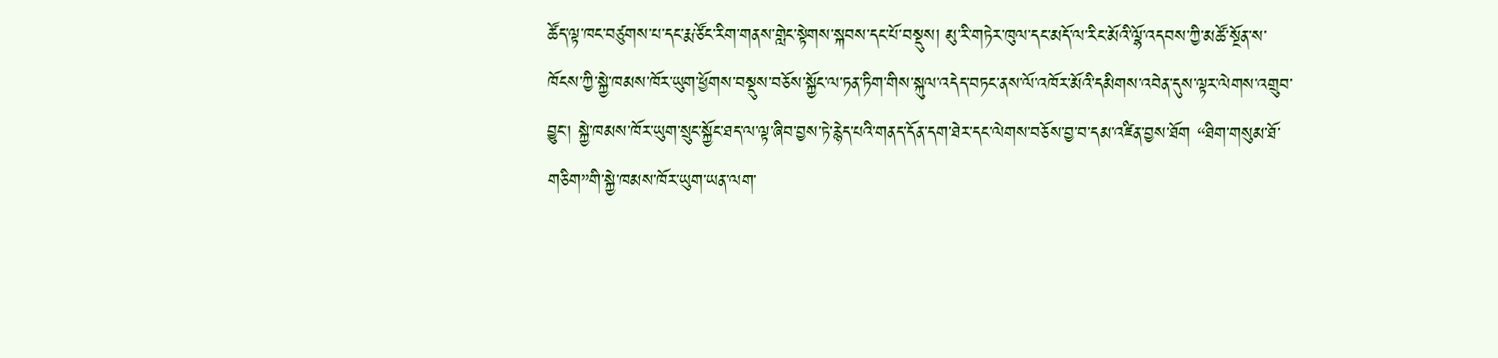ཚོད་ལྟ་ཁང་བཙུགས་པ་དང་རྨ་ཙོང་རིག་གནས་གླེང་སྟེགས་སྐབས་དང་པོ་བསྡུས། མུ་རི་གཏེར་ཁུལ་དང་མདོ་ལ་རིང་མོའི་ལྷོ་འདབས་ཀྱི་མཚོ་སྔོན་ས་ཁོངས་ཀྱི་སྐྱེ་ཁམས་ཁོར་ཡུག་ཕྱོགས་བསྡུས་བཅོས་སྐྱོང་ལ་ཏན་ཏིག་གིས་སྐུལ་འདེད་བཏང་ནས་ལོ་འཁོར་མོའི་དམིགས་འབེན་དུས་ལྟར་ལེགས་འགྲུབ་བྱུང། སྐྱེ་ཁམས་ཁོར་ཡུག་སྲུང་སྐྱོང་ཐད་ལ་ལྟ་ཞིབ་བྱས་ཏེ་རྙེད་པའི་གནད་དོན་དག་ཐེར་དང་ལེགས་བཅོས་བྱ་བ་དམ་འཛིན་བྱས་ཐོག “ཐིག་གསུམ་ཐོ་གཅིག”གི་སྐྱེ་ཁམས་ཁོར་ཡུག་ཡན་ལག་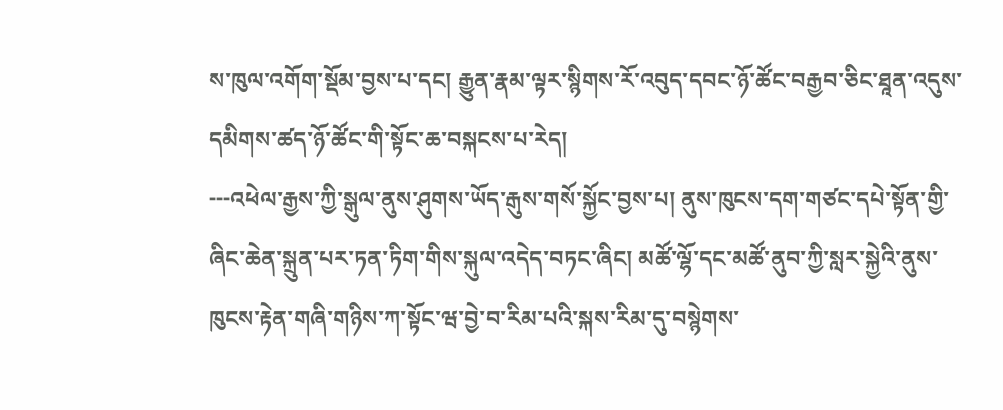ས་ཁུལ་འགོག་སྡོམ་བྱས་པ་དང། རྒྱུན་རྣམ་ལྟར་སྙིགས་རོ་འབུད་དབང་ཉོ་ཚོང་བརྒྱབ་ཅིང་ཐཱན་འདུས་དམིགས་ཚད་ཉོ་ཚོང་གི་སྟོང་ཆ་བསྐངས་པ་རེད།
---འཕེལ་རྒྱས་ཀྱི་སྒུལ་ནུས་ཤུགས་ཡོད་རྒུས་གསོ་སྐྱོང་བྱས་པ། ནུས་ཁུངས་དག་གཙང་དཔེ་སྟོན་གྱི་ཞིང་ཆེན་སྐྲུན་པར་ཏན་ཏིག་གིས་སྐུལ་འདེད་བཏང་ཞིང། མཚོ་ལྷོ་དང་མཚོ་ནུབ་ཀྱི་སླར་སྐྱེའི་ནུས་ཁུངས་རྟེན་གཞི་གཉིས་ཀ་སྟོང་ཝ་བྱེ་བ་རིམ་པའི་སྐས་རིམ་དུ་བསྙེགས་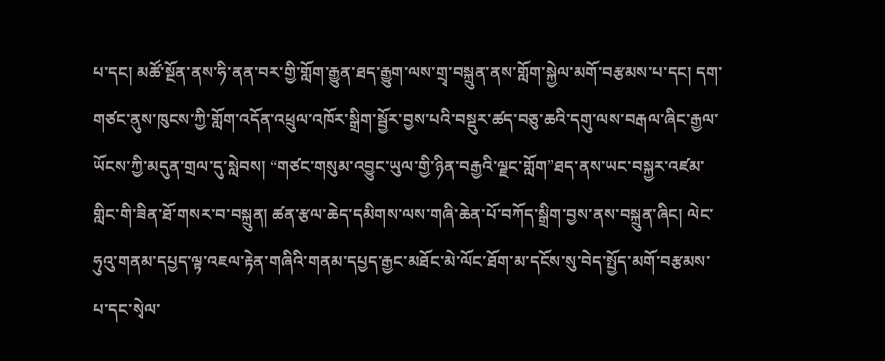པ་དང། མཚོ་སྔོན་ནས་ཧི་ནན་བར་གྱི་གློག་རྒྱུན་ཐད་རྒྱུག་ལས་གྲྭ་བསྐྲུན་ནས་གློག་སྐྱེལ་མགོ་བརྩམས་པ་དང། དག་གཙང་ནུས་ཁུངས་ཀྱི་གློག་འདོན་འཕྲུལ་འཁོར་སྒྲིག་སྦྱོར་བྱས་པའི་བསྡུར་ཚད་བཅུ་ཆའི་དགུ་ལས་བརྒལ་ཞིང་རྒྱལ་ཡོངས་ཀྱི་མདུན་གྲལ་དུ་སླེབས། “གཙང་གསུམ་འབྱུང་ཡུལ་གྱི་ཉིན་བརྒྱའི་ལྗང་གློག”ཐད་ནས་ཡང་བསྐྱར་འཛམ་གླིང་གི་ཟིན་ཐོ་གསར་བ་བསྐྲུན། ཚན་རྩལ་ཆེད་དམིགས་ལས་གཞི་ཆེན་པོ་བཀོད་སྒྲིག་བྱས་ནས་བསྐྲུན་ཞིང། ལེང་ཧུའུ་གནམ་དཔྱད་ལྟ་འཇལ་རྟེན་གཞིའི་གནམ་དཔྱད་རྒྱང་མཐོང་མེ་ལོང་ཐོག་མ་དངོས་སུ་བེད་སྤྱོད་མགོ་བརྩམས་པ་དང་སྭེལ་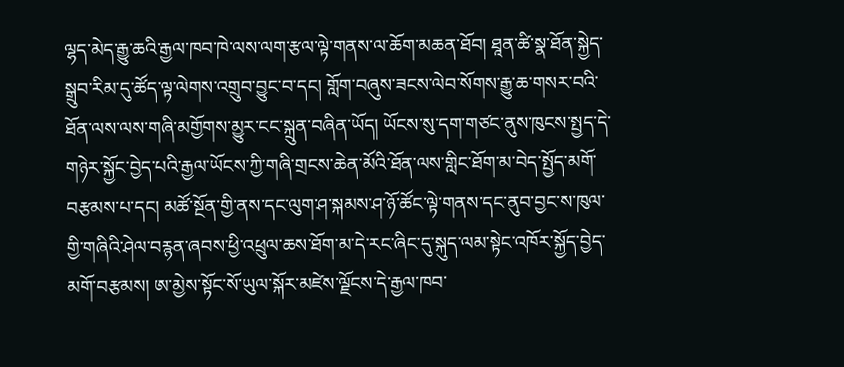ལྷད་མེད་རྒྱུ་ཆའི་རྒྱལ་ཁབ་ཁེ་ལས་ལག་རྩལ་ལྟེ་གནས་ལ་ཆོག་མཆན་ཐོབ། ཐཱན་ཚི་སྣ་ཐོན་སྐྱེད་སྒྲུབ་རིམ་དུ་ཚོད་ལྟ་ལེགས་འགྲུབ་བྱུང་བ་དང། གློག་བཞུས་ཟངས་ལེབ་སོགས་རྒྱུ་ཆ་གསར་བའི་ཐོན་ལས་ལས་གཞི་མགྱོགས་མྱུར་ངང་སྐྲུན་བཞིན་ཡོད། ཡོངས་སུ་དག་གཙང་ནུས་ཁུངས་སྤྱད་དེ་གཉེར་སྐྱོང་བྱེད་པའི་རྒྱལ་ཡོངས་ཀྱི་གཞི་གྲངས་ཆེན་མོའི་ཐོན་ལས་གླིང་ཐོག་མ་བེད་སྤྱོད་མགོ་བརྩམས་པ་དང། མཚོ་སྔོན་གྱི་ནས་དང་ལུག་ཤ་སྐམས་ཤ་ཉོ་ཚོང་ལྟེ་གནས་དང་ནུབ་བྱང་ས་ཁུལ་གྱི་གཞིའི་ཤེལ་བརྙན་ཞབས་ཕྱི་འཕྲུལ་ཆས་ཐོག་མ་དེ་རང་ཞིང་དུ་སྐུད་ལམ་སྟེང་འཁོར་སྐྱོད་བྱེད་མགོ་བརྩམས། ཨ་མྱེས་སྟོང་སོ་ཡུལ་སྐོར་མཛེས་ལྗོངས་དེ་རྒྱལ་ཁབ་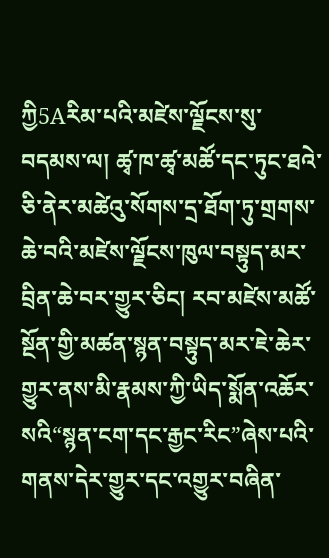ཀྱི5Aརིམ་པའི་མཛེས་ལྗོངས་སུ་བདམས་ལ། ཚྭ་ཁ་ཚྭ་མཚོ་དང་ཏུང་ཐའེ་ཅི་ནེར་མཚེའུ་སོགས་དྲ་ཐོག་ཏུ་གྲགས་ཆེ་བའི་མཛེས་ལྗོངས་ཁུལ་བསྟུད་མར་བྲིན་ཆེ་བར་གྱུར་ཅིང། རབ་མཛེས་མཚོ་སྔོན་གྱི་མཚན་སྙན་བསྟུད་མར་ཇེ་ཆེར་གྱུར་ནས་མི་རྣམས་ཀྱི་ཡིད་སྨོན་འཆོར་སའི“སྙན་ངག་དང་རྒྱང་རིང”ཞེས་པའི་གནས་དེར་གྱུར་དང་འགྱུར་བཞིན་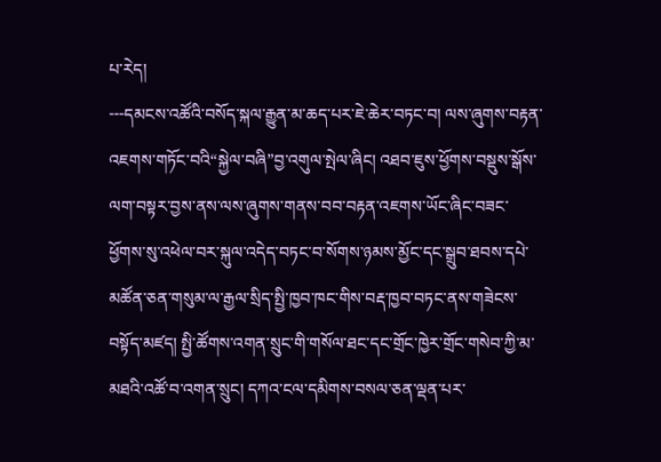པ་རེད།
---དམངས་འཚོའི་བསོད་སྐལ་རྒྱུན་མ་ཆད་པར་ཇེ་ཆེར་བཏང་བ། ལས་ཞུགས་བརྟན་འཇགས་གཏོང་བའི“སྐྱེལ་བཞི”བྱ་འགུལ་སྤེལ་ཞིང། འཐབ་ཇུས་ཕྱོགས་བསྡུས་སྒོས་ལག་བསྟར་བྱས་ནས་ལས་ཞུགས་གནས་བབ་བརྟན་འཇགས་ཡོང་ཞིང་བཟང་ཕྱོགས་སུ་འཕེལ་བར་སྐུལ་འདེད་བཏང་བ་སོགས་ཉམས་མྱོང་དང་སྒྲུབ་ཐབས་དཔེ་མཚོན་ཅན་གསུམ་ལ་རྒྱལ་སྲིད་སྤྱི་ཁྱབ་ཁང་གིས་བརྡ་ཁྱབ་བཏང་ནས་གཟེངས་བསྟོད་མཛད། སྤྱི་ཚོགས་འགན་སྲུང་གི་གསོལ་ཐང་དང་གྲོང་ཁྱེར་གྲོང་གསེབ་ཀྱི་མ་མཐའི་འཚོ་བ་འགན་སྲུང། དཀའ་ངལ་དམིགས་བསལ་ཅན་ལྡན་པར་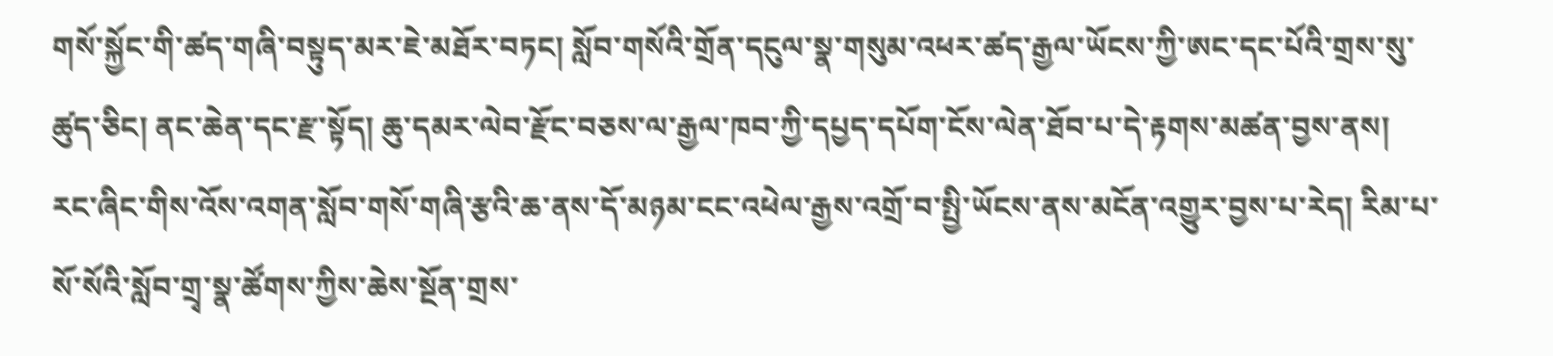གསོ་སྐྱོང་གི་ཚད་གཞི་བསྟུད་མར་ཇེ་མཐོར་བཏང། སློབ་གསོའི་གྲོན་དངུལ་སྣ་གསུམ་འཕར་ཚད་རྒྱལ་ཡོངས་ཀྱི་ཨང་དང་པོའི་གྲས་སུ་ཚུད་ཅིང། ནང་ཆེན་དང་རྫ་སྟོད། ཆུ་དམར་ལེབ་རྫོང་བཅས་ལ་རྒྱལ་ཁབ་ཀྱི་དཔྱད་དཔོག་ངོས་ལེན་ཐོབ་པ་དེ་རྟགས་མཚན་བྱས་ནས། རང་ཞིང་གིས་འོས་འགན་སློབ་གསོ་གཞི་རྩའི་ཆ་ནས་དོ་མཉམ་ངང་འཕེལ་རྒྱས་འགྲོ་བ་སྤྱི་ཡོངས་ནས་མངོན་འགྱུར་བྱས་པ་རེད། རིམ་པ་སོ་སོའི་སློབ་གྲྭ་སྣ་ཚོགས་ཀྱིས་ཆེས་སྔོན་གྲས་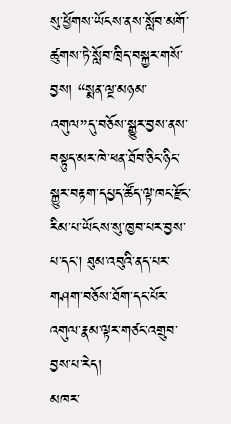སུ་ཕྱོགས་ཡོངས་ནས་སློབ་མགོ་ཚུགས་ཏེ་སློབ་ཁྲིད་བསྐྱར་གསོ་བྱས། “སྨན་ལྔ་མཉམ་འགུལ”དུ་བཅོས་སྒྱུར་བྱས་ནས་བསྟུད་མར་ཁེ་ཕན་ཐོབ་ཅིང་ཉིང་སྐྱུར་བརྟག་དཔྱད་ཚོད་ལྟ་ཁང་རྫོང་རིམ་པ་ཡོངས་སུ་ཁྱབ་པར་བྱས་པ་དང། ཐུམ་འབུའི་ནད་པར་གཤག་བཅོས་ཐོག་དང་པོར་འགུལ་རྣམ་ལྟར་གཙང་འགྲུབ་བྱས་པ་རེད།
མཁར་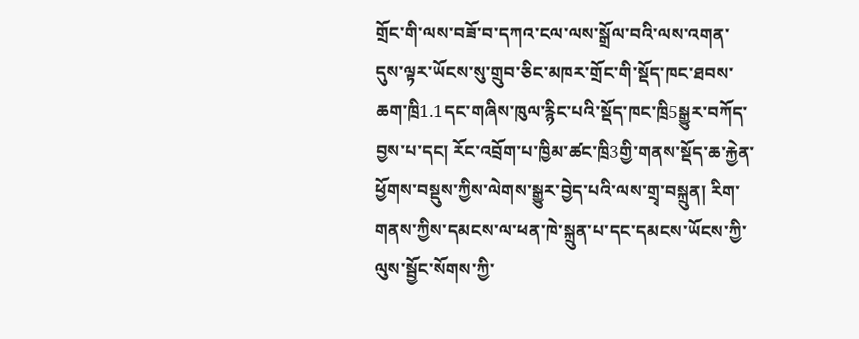གྲོང་གི་ལས་བཟོ་བ་དཀའ་ངལ་ལས་སྒྲོལ་བའི་ལས་འགན་དུས་ལྟར་ཡོངས་སུ་གྲུབ་ཅིང་མཁར་གྲོང་གི་སྡོད་ཁང་ཐབས་ཆག་ཁྲི1.1དང་གཞིས་ཁུལ་རྙིང་པའི་སྡོད་ཁང་ཁྲི5སྒྱུར་བཀོད་བྱས་པ་དང། རོང་འབྲོག་པ་ཁྱིམ་ཚང་ཁྲི3གྱི་གནས་སྡོད་ཆ་རྐྱེན་ཕྱོགས་བསྡུས་ཀྱིས་ལེགས་སྒྱུར་བྱེད་པའི་ལས་གྲྭ་བསྐྲུན། རིག་གནས་ཀྱིས་དམངས་ལ་ཕན་ཁེ་སྐྲུན་པ་དང་དམངས་ཡོངས་ཀྱི་ལུས་སྦྱོང་སོགས་ཀྱི་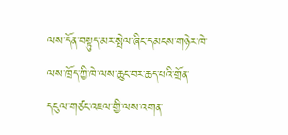ལས་དོན་བསྟུད་མར་སྤེལ་ཞིང་དམངས་གཉེར་ཁེ་ལས་ཁྲོད་ཀྱི་ཁེ་ལས་ཆུང་བར་ཆད་པའི་གྲོན་དངུལ་གཙང་འཇལ་གྱི་ལས་འགན་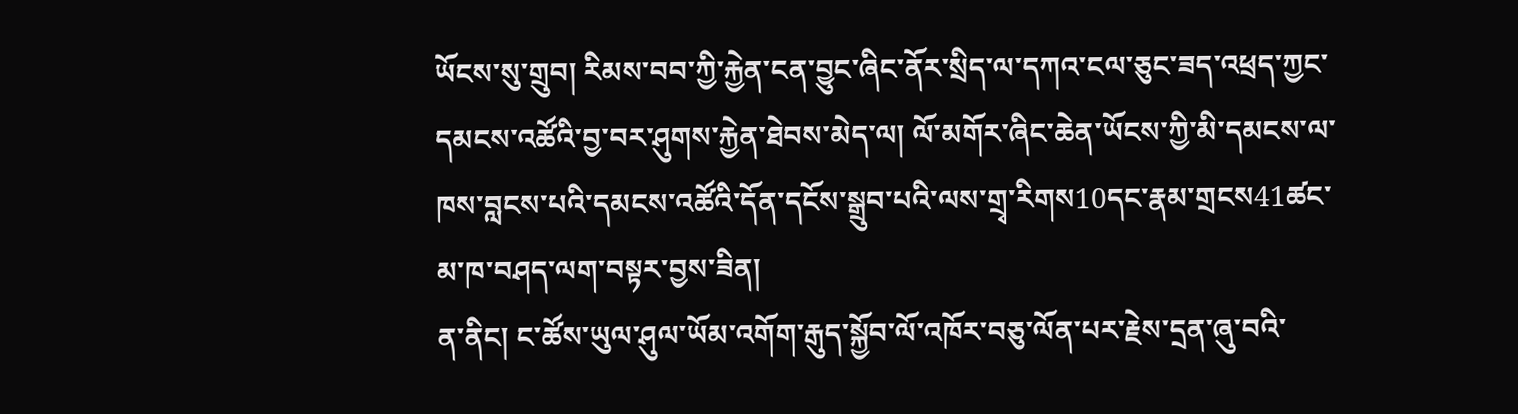ཡོངས་སུ་གྲུབ། རིམས་བབ་ཀྱི་རྐྱེན་ངན་བྱུང་ཞིང་ནོར་སྲིད་ལ་དཀའ་ངལ་ཅུང་ཟད་འཕྲད་ཀྱང་དམངས་འཚོའི་བྱ་བར་ཤུགས་རྐྱེན་ཐེབས་མེད་ལ། ལོ་མགོར་ཞིང་ཆེན་ཡོངས་ཀྱི་མི་དམངས་ལ་ཁས་བླངས་པའི་དམངས་འཚོའི་དོན་དངོས་སྒྲུབ་པའི་ལས་གྲྭ་རིགས10དང་རྣམ་གྲངས41ཚང་མ་ཁ་བཤད་ལག་བསྟར་བྱས་ཟིན།
ན་ནིང། ང་ཚོས་ཡུལ་ཤུལ་ཡོམ་འགོག་རྒུད་སྐྱོབ་ལོ་འཁོར་བཅུ་ལོན་པར་རྗེས་དྲན་ཞུ་བའི་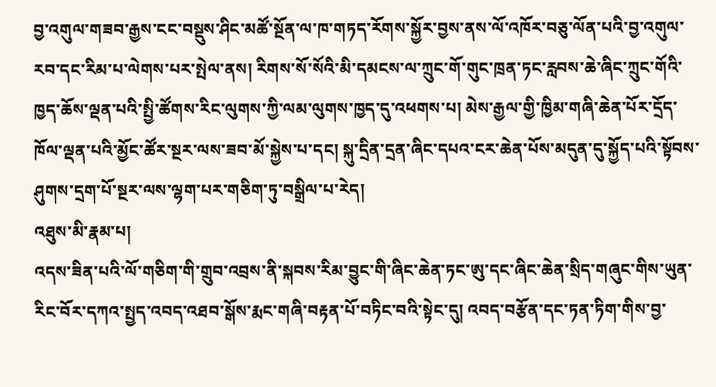བྱ་འགུལ་གཟབ་རྒྱས་ངང་བསྡུས་ཤིང་མཚོ་སྔོན་ལ་ཁ་གཏད་རོགས་སྐྱོར་བྱས་ནས་ལོ་འཁོར་བཅུ་ལོན་པའི་བྱ་འགུལ་རབ་དང་རིམ་པ་ལེགས་པར་སྤེལ་ནས། རིགས་སོ་སོའི་མི་དམངས་ལ་ཀྲུང་གོ་གུང་ཁྲན་ཏང་རླབས་ཆེ་ཞིང་ཀྲུང་གོའི་ཁྱད་ཆོས་ལྡན་པའི་སྤྱི་ཚོགས་རིང་ལུགས་ཀྱི་ལམ་ལུགས་ཁྱད་དུ་འཕགས་པ། མེས་རྒྱལ་གྱི་ཁྱིམ་གཞི་ཆེན་པོར་དྲོད་ཁོལ་ལྡན་པའི་མྱོང་ཚོར་སྔར་ལས་ཟབ་མོ་སྐྱེས་པ་དང། སྐུ་དྲིན་དྲན་ཞིང་དཔའ་ངར་ཆེན་པོས་མདུན་དུ་སྐྱོད་པའི་སྟོབས་ཤུགས་དྲག་པོ་སྔར་ལས་ལྷག་པར་གཅིག་ཏུ་བསྒྲིལ་པ་རེད།
འཐུས་མི་རྣམ་པ།
འདས་ཟིན་པའི་ལོ་གཅིག་གི་གྲུབ་འབྲས་ནི་སྐབས་རིམ་བྱུང་གི་ཞིང་ཆེན་ཏང་ཨུ་དང་ཞིང་ཆེན་སྲིད་གཞུང་གིས་ཡུན་རིང་བོར་དཀའ་སྤྱད་འབད་འཐབ་སྒོས་རྨང་གཞི་བརྟན་པོ་བཏིང་བའི་སྟེང་དུ། འབད་བརྩོན་དང་ཏན་ཏིག་གིས་བྱ་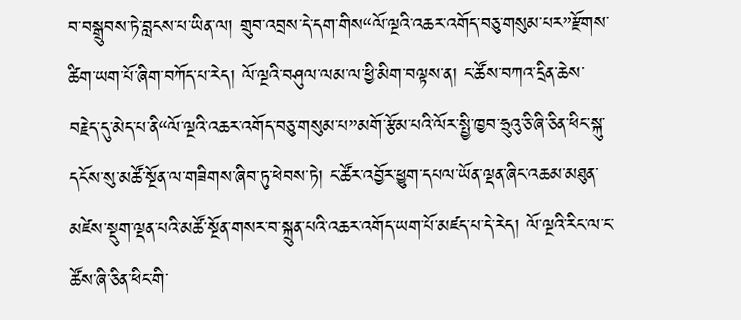བ་བསྒྲུབས་ཏེ་བླངས་པ་ཡིན་ལ། གྲུབ་འབྲས་དེ་དག་གིས“ལོ་ལྔའི་འཆར་འགོད་བཅུ་གསུམ་པར”རྫོགས་ཚིག་ཡག་པོ་ཞིག་བཀོད་པ་རེད། ལོ་ལྔའི་བཤུལ་ལམ་ལ་ཕྱི་མིག་བལྟས་ན། ང་ཚོས་བཀའ་དྲིན་ཆེས་བརྗེད་དུ་མེད་པ་ནི“ལོ་ལྔའི་འཆར་འགོད་བཅུ་གསུམ་པ”མགོ་རྩོམ་པའི་ལོར་སྤྱི་ཁྱབ་ཧྲུའུ་ཅི་ཞི་ཅིན་ཕིང་སྐུ་དངོས་སུ་མཚོ་སྔོན་ལ་གཟིགས་ཞིབ་ཏུ་ཕེབས་ཏེ། ང་ཚོར་འབྱོར་ཕྱུག་དཔལ་ཡོན་ལྡན་ཞིང་འཆམ་མཐུན་མཛེས་སྡུག་ལྡན་པའི་མཚོ་སྔོན་གསར་བ་སྐྲུན་པའི་འཆར་འགོད་ཡག་པོ་མཛད་པ་དེ་རེད། ལོ་ལྔའི་རིང་ལ་ང་ཚོས་ཞི་ཅིན་ཕིང་གི་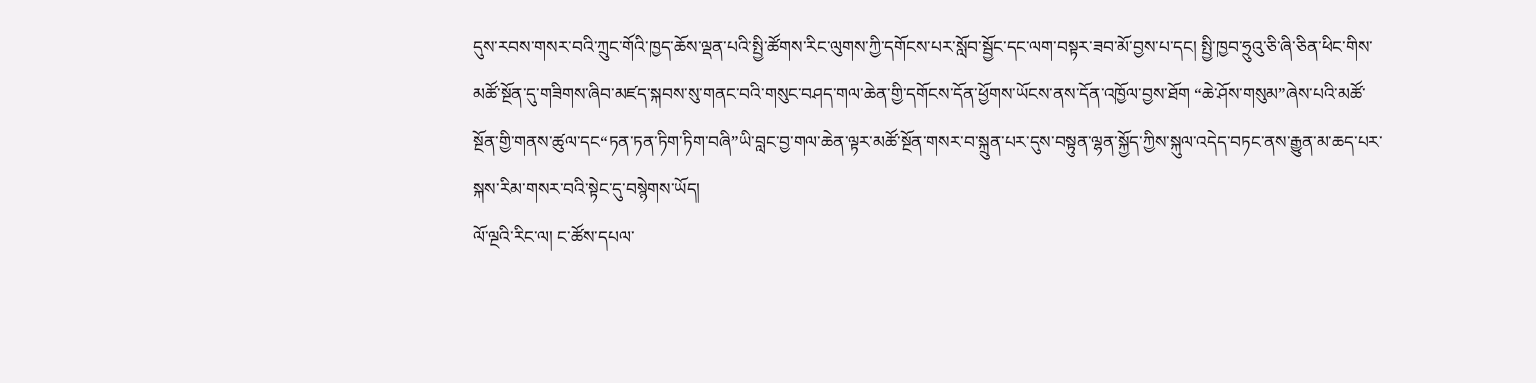དུས་རབས་གསར་བའི་ཀྲུང་གོའི་ཁྱད་ཆོས་ལྡན་པའི་སྤྱི་ཚོགས་རིང་ལུགས་ཀྱི་དགོངས་པར་སློབ་སྦྱོང་དང་ལག་བསྟར་ཟབ་མོ་བྱས་པ་དང། སྤྱི་ཁྱབ་ཧྲུའུ་ཅི་ཞི་ཅིན་ཕིང་གིས་མཚོ་སྔོན་དུ་གཟིགས་ཞིབ་མཛད་སྐབས་སུ་གནང་བའི་གསུང་བཤད་གལ་ཆེན་གྱི་དགོངས་དོན་ཕྱོགས་ཡོངས་ནས་དོན་འཁྱོལ་བྱས་ཐོག “ཆེ་ཤོས་གསུམ”ཞེས་པའི་མཚོ་སྔོན་གྱི་གནས་ཚུལ་དང“ཏན་ཏན་ཏིག་ཏིག་བཞི”ཡི་བླང་བྱ་གལ་ཆེན་ལྟར་མཚོ་སྔོན་གསར་བ་སྐྲུན་པར་དུས་བསྟུན་ལྷན་སྐྱོད་ཀྱིས་སྐུལ་འདེད་བཏང་ནས་རྒྱུན་མ་ཆད་པར་སྐས་རིམ་གསར་བའི་སྟེང་དུ་བསྙེགས་ཡོད།
ལོ་ལྔའི་རིང་ལ། ང་ཚོས་དཔལ་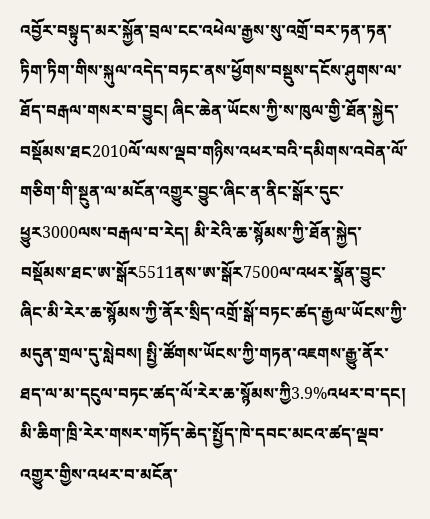འབྱོར་བསྟུད་མར་སྐྱོན་བྲལ་ངང་འཕེལ་རྒྱས་སུ་འགྲོ་བར་ཏན་ཏན་ཏིག་ཏིག་གིས་སྐུལ་འདེད་བཏང་ནས་ཕྱོགས་བསྡུས་དངོས་ཤུགས་ལ་ཐོད་བརྒལ་གསར་བ་བྱུང། ཞིང་ཆེན་ཡོངས་ཀྱི་ས་ཁུལ་གྱི་ཐོན་སྐྱེད་བསྡོམས་ཐང2010ལོ་ལས་ལྡབ་གཉིས་འཕར་བའི་དམིགས་འབེན་ལོ་གཅིག་གི་སྔུན་ལ་མངོན་འགྱུར་བྱུང་ཞིང་ན་ནིང་སྒོར་དུང་ཕྱུར3000ལས་བརྒལ་བ་རེད། མི་རེའི་ཆ་སྙོམས་ཀྱི་ཐོན་སྐྱེད་བསྡོམས་ཐང་ཨ་སྒོར5511ནས་ཨ་སྒོར7500ལ་འཕར་སྣོན་བྱུང་ཞིང་མི་རེར་ཆ་སྙོམས་ཀྱི་ནོར་སྲིད་འགྲོ་སྒོ་བཏང་ཚད་རྒྱལ་ཡོངས་ཀྱི་མདུན་གྲལ་དུ་སླེབས། སྤྱི་ཚོགས་ཡོངས་ཀྱི་གཏན་འཇགས་རྒྱུ་ནོར་ཐད་ལ་མ་དངུལ་བཏང་ཚད་ལོ་རེར་ཆ་སྙོམས་ཀྱི3.9%འཕར་བ་དང། མི་ཆིག་ཁྲི་རེར་གསར་གཏོད་ཆེད་སྤྱོད་ཁེ་དབང་མངའ་ཚད་ལྡབ་འགྱུར་གྱིས་འཕར་བ་མངོན་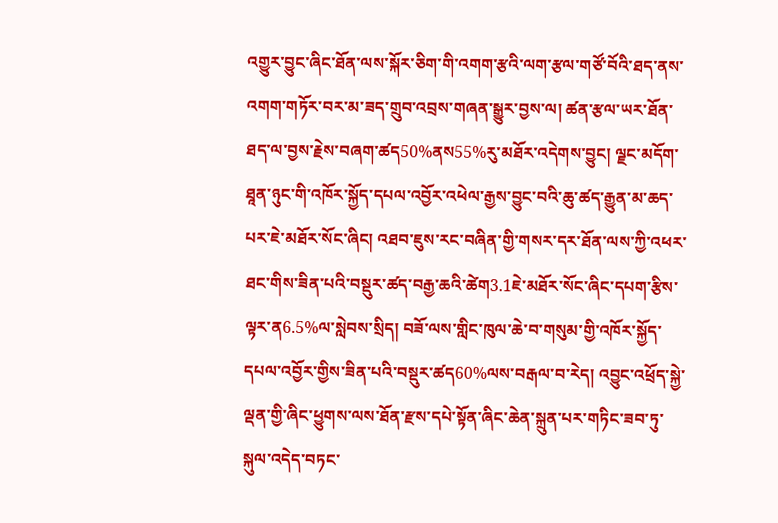འགྱུར་བྱུང་ཞིང་ཐོན་ལས་སྐོར་ཅིག་གི་འགག་རྩའི་ལག་རྩལ་གཙོ་བོའི་ཐད་ནས་འགག་གཏོར་བར་མ་ཟད་གྲུབ་འབྲས་གཞན་སྒྱུར་བྱས་ལ། ཚན་རྩལ་ཡར་ཐོན་ཐད་ལ་བྱས་རྗེས་བཞག་ཚད50%ནས55%རུ་མཐོར་འདེགས་བྱུང། ལྗང་མདོག་ཐཱན་ཉུང་གི་འཁོར་སྐྱོད་དཔལ་འབྱོར་འཕེལ་རྒྱས་བྱུང་བའི་ཆུ་ཚད་རྒྱུན་མ་ཆད་པར་ཇེ་མཐོར་སོང་ཞིང། འཐབ་ཇུས་རང་བཞིན་གྱི་གསར་དར་ཐོན་ལས་ཀྱི་འཕར་ཐང་གིས་ཟིན་པའི་བསྡུར་ཚད་བརྒྱ་ཆའི་ཚེག3.1ཇེ་མཐོར་སོང་ཞིང་དཔག་རྩིས་ལྟར་ན6.5%ལ་སླེབས་སྲིད། བཟོ་ལས་གླིང་ཁུལ་ཆེ་བ་གསུམ་གྱི་འཁོར་སྐྱོད་དཔལ་འབྱོར་གྱིས་ཟིན་པའི་བསྡུར་ཚད60%ལས་བརྒལ་བ་རེད། འབྱུང་འཕྲོད་སྐྱེ་ལྡན་གྱི་ཞིང་ཕྱུགས་ལས་ཐོན་རྫས་དཔེ་སྟོན་ཞིང་ཆེན་སྐྲུན་པར་གཏིང་ཟབ་ཏུ་སྐུལ་འདེད་བཏང་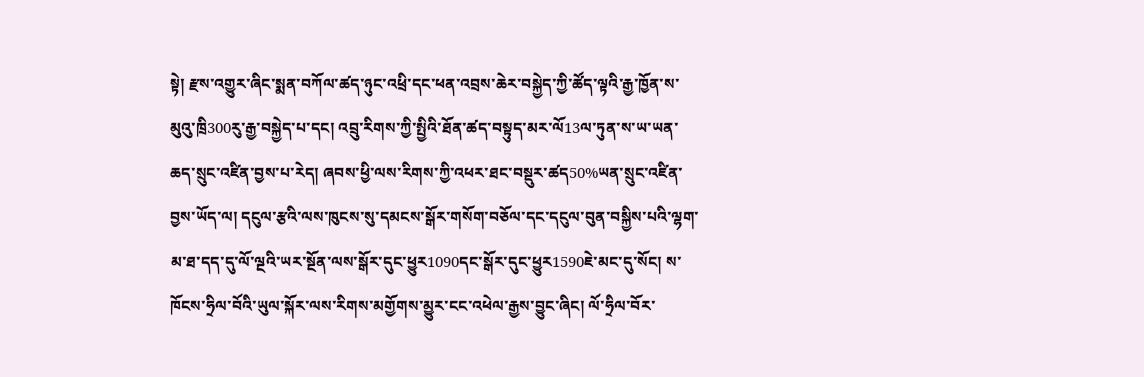སྟེ། རྫས་འགྱུར་ཞིང་སྨན་བཀོལ་ཚད་ཉུང་འཕྲི་དང་ཕན་འབྲས་ཆེར་བསྐྱེད་ཀྱི་ཚོད་ལྟའི་རྒྱ་ཁྱོན་ས་མུའུ་ཁྲི300རུ་རྒྱ་བསྐྱེད་པ་དང། འབྲུ་རིགས་ཀྱི་སྤྱིའི་ཐོན་ཚད་བསྟུད་མར་ལོ13ལ་ཏུན་ས་ཡ་ཡན་ཆད་སྲུང་འཛིན་བྱས་པ་རེད། ཞབས་ཕྱི་ལས་རིགས་ཀྱི་འཕར་ཐང་བསྡུར་ཚད50%ཡན་སྲུང་འཛིན་བྱས་ཡོད་ལ། དངུལ་རྩའི་ལས་ཁུངས་སུ་དམངས་སྒོར་གསོག་བཅོལ་དང་དངུལ་བུན་བསྐྱིས་པའི་ལྷག་མ་ཐ་དད་དུ་ལོ་ལྔའི་ཡར་སྔོན་ལས་སྒོར་དུང་ཕྱུར1090དང་སྒོར་དུང་ཕྱུར1590ཇེ་མང་དུ་སོང། ས་ཁོངས་ཧྲིལ་བོའི་ཡུལ་སྐོར་ལས་རིགས་མགྱོགས་མྱུར་ངང་འཕེལ་རྒྱས་བྱུང་ཞིང། ལོ་ཧྲིལ་བོར་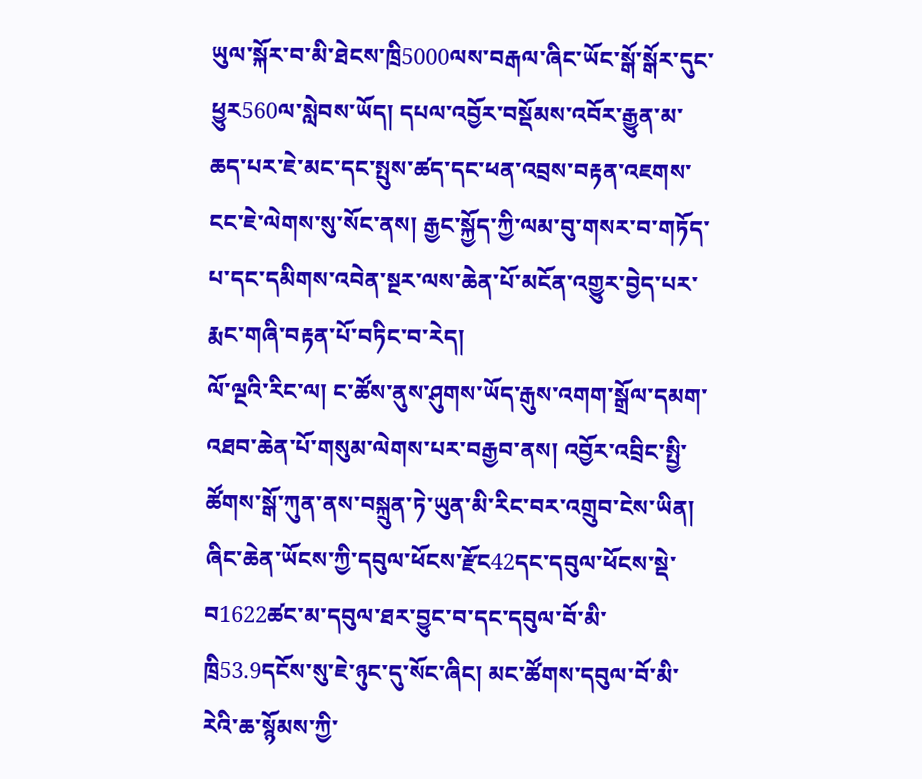ཡུལ་སྐོར་བ་མི་ཐེངས་ཁྲི5000ལས་བརྒལ་ཞིང་ཡོང་སྒོ་སྒོར་དུང་ཕྱུར560ལ་སླེབས་ཡོད། དཔལ་འབྱོར་བསྡོམས་འབོར་རྒྱུན་མ་ཆད་པར་ཇེ་མང་དང་སྤུས་ཚད་དང་ཕན་འབྲས་བརྟན་འཇགས་ངང་ཇེ་ལེགས་སུ་སོང་ནས། རྒྱང་སྐྱོད་ཀྱི་ལམ་བུ་གསར་བ་གཏོད་པ་དང་དམིགས་འབེན་སྔར་ལས་ཆེན་པོ་མངོན་འགྱུར་བྱེད་པར་རྨང་གཞི་བརྟན་པོ་བཏིང་བ་རེད།
ལོ་ལྔའི་རིང་ལ། ང་ཚོས་ནུས་ཤུགས་ཡོད་རྒུས་འགག་སྒྲོལ་དམག་འཐབ་ཆེན་པོ་གསུམ་ལེགས་པར་བརྒྱབ་ནས། འབྱོར་འབྲིང་སྤྱི་ཚོགས་སྒོ་ཀུན་ནས་བསྐྲུན་ཏེ་ཡུན་མི་རིང་བར་འགྲུབ་ངེས་ཡིན། ཞིང་ཆེན་ཡོངས་ཀྱི་དབུལ་ཕོངས་རྫོང42དང་དབུལ་ཕོངས་སྡེ་བ1622ཚང་མ་དབུལ་ཐར་བྱུང་བ་དང་དབུལ་བོ་མི་ཁྲི53.9དངོས་སུ་ཇེ་ཉུང་དུ་སོང་ཞིང། མང་ཚོགས་དབུལ་བོ་མི་རེའི་ཆ་སྙོམས་ཀྱི་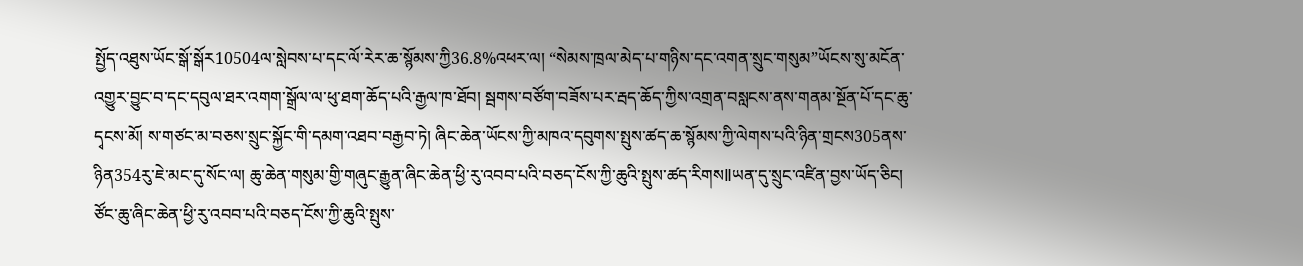སྤྱོད་འཐུས་ཡོང་སྒོ་སྒོར10504ལ་སླེབས་པ་དང་ལོ་རེར་ཆ་སྙོམས་ཀྱི36.8%འཕར་ལ། “སེམས་ཁྲལ་མེད་པ་གཉིས་དང་འགན་སྲུང་གསུམ”ཡོངས་སུ་མངོན་འགྱུར་བྱུང་བ་དང་དབུལ་ཐར་འགག་སྒྲོལ་ལ་ཕུ་ཐག་ཆོད་པའི་རྒྱལ་ཁ་ཐོབ། སྦགས་བཙོག་བཟོས་པར་རྦད་ཆོད་ཀྱིས་འགྲན་བསླངས་ནས་གནམ་སྔོན་པོ་དང་ཆུ་དྭངས་མོ། ས་གཙང་མ་བཅས་སྲུང་སྐྱོང་གི་དམག་འཐབ་བརྒྱབ་ཏེ། ཞིང་ཆེན་ཡོངས་ཀྱི་མཁའ་དབུགས་སྤུས་ཚད་ཆ་སྙོམས་ཀྱི་ལེགས་པའི་ཉིན་གྲངས305ནས་ཉིན354རུ་ཇེ་མང་དུ་སོང་ལ། ཆུ་ཆེན་གསུམ་གྱི་གཞུང་རྒྱུན་ཞིང་ཆེན་ཕྱི་རུ་འབབ་པའི་བཅད་ངོས་ཀྱི་ཆུའི་སྤུས་ཚད་རིགསⅡཡན་དུ་སྲུང་འཛིན་བྱས་ཡོད་ཅིང། ཙོང་ཆུ་ཞིང་ཆེན་ཕྱི་རུ་འབབ་པའི་བཅད་ངོས་ཀྱི་ཆུའི་སྤུས་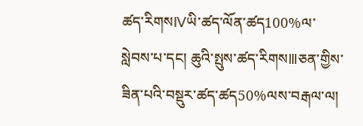ཚད་རིགསⅣཡི་ཚད་ལོན་ཚད100%ལ་སླེབས་པ་དང། ཆུའི་སྤུས་ཚད་རིགསⅢཅན་གྱིས་ཟིན་པའི་བསྡུར་ཚད་ཚད50%ལས་བརྒལ་ལ།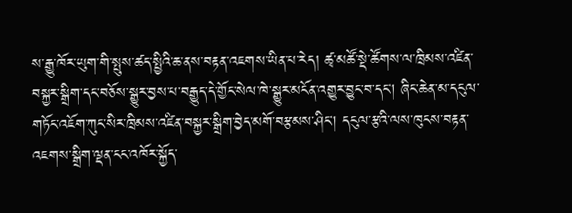ས་རྒྱུ་ཁོར་ཡུག་གི་སྤུས་ཚད་སྤྱིའི་ཆ་ནས་བརྟན་འཇགས་ཡིན་པ་རེད། ཚྭ་མཚོ་སྡེ་ཚོགས་ལ་ཁྲིམས་འཛིན་བསྐྱར་སྒྲིག་དང་བཅོས་སྒྱུར་བྱས་པ་བརྒྱུད་དེ་གྱོང་སེལ་ཁེ་སྒྱུར་མངོན་འགྱུར་བྱུང་བ་དང། ཞིང་ཆེན་མ་དངུལ་གཏོང་འཇོག་ཀུང་སིར་ཁྲིམས་འཛིན་བསྐྱར་སྒྲིག་བྱེད་མགོ་བརྩམས་ཤིང། དངུལ་རྩའི་ལས་ཁུངས་བརྟན་འཇགས་སྒྲིག་ལྡན་ངང་འཁོར་སྐྱོད་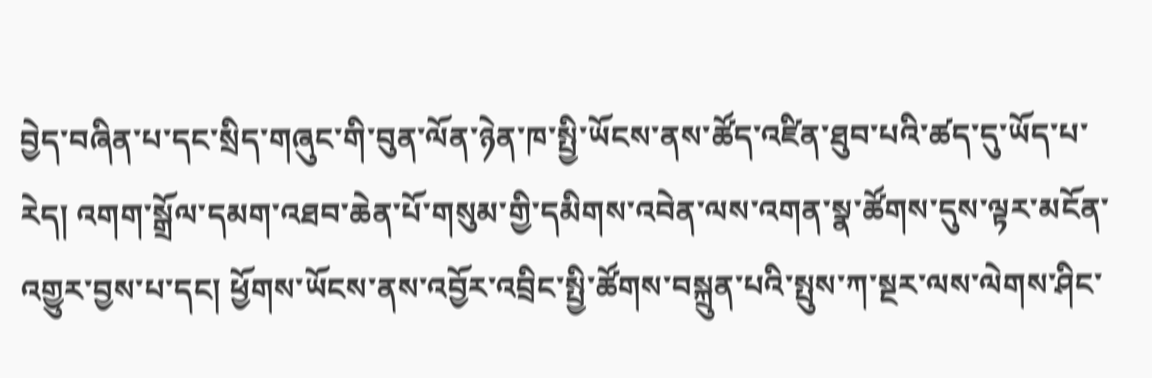བྱེད་བཞིན་པ་དང་སྲིད་གཞུང་གི་བུན་ལོན་ཉེན་ཁ་སྤྱི་ཡོངས་ནས་ཚོད་འཛིན་ཐུབ་པའི་ཚད་དུ་ཡོད་པ་རེད། འགག་སྒྲོལ་དམག་འཐབ་ཆེན་པོ་གསུམ་གྱི་དམིགས་འབེན་ལས་འགན་སྣ་ཚོགས་དུས་ལྟར་མངོན་འགྱུར་བྱས་པ་དང། ཕྱོགས་ཡོངས་ནས་འབྱོར་འབྲིང་སྤྱི་ཚོགས་བསྐྲུན་པའི་སྤུས་ཀ་སྔར་ལས་ལེགས་ཤིང་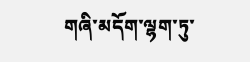གཞི་མདོག་ལྷག་ཏུ་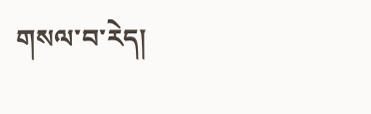གསལ་བ་རེད།